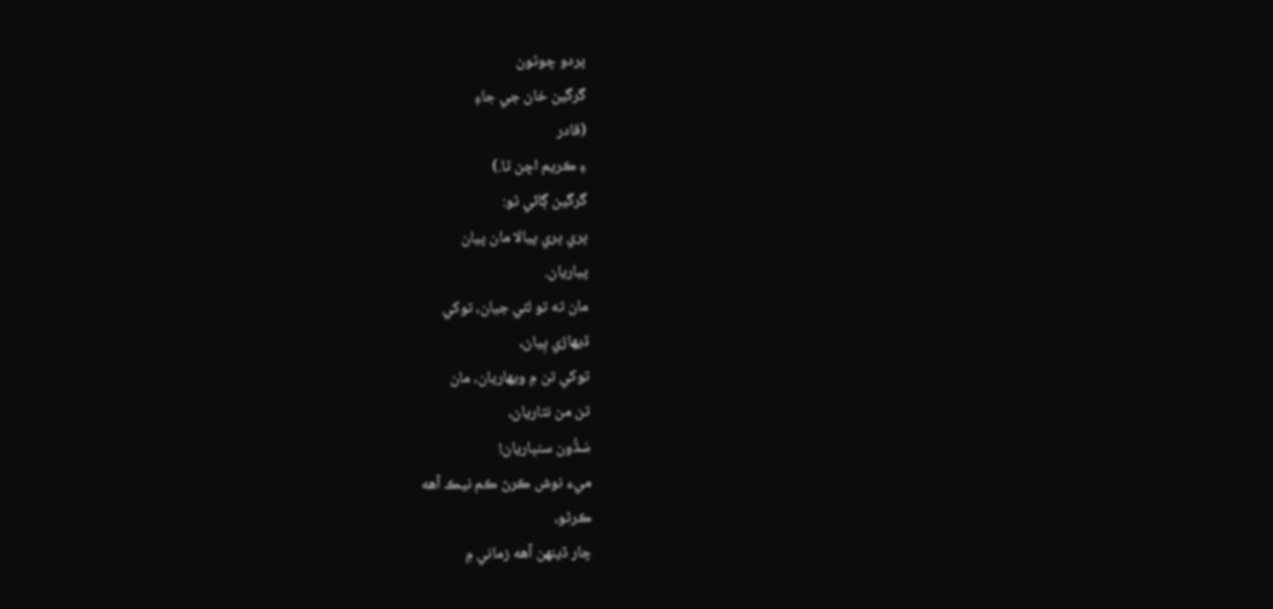پردو چوٿون
گرگين خان جي جاءِ
(قادر
۽ ڪريم اچن ٿا.)
گرگين ڳائي ٿو:
ڀري ڀري پيالا مان پيان
پياريان.
مان ته تو لئي جيان، توکي
ڏيهاڙي پِيان،
توکي تن ۾ ويهاريان، مان
تن من نثاريان،
سَڌُون سنڀاريان!
ميء نوش ڪرڻ ڪم نيڪ آهه
ڪرڻو،
چار ڏينهن آهه زماني ۾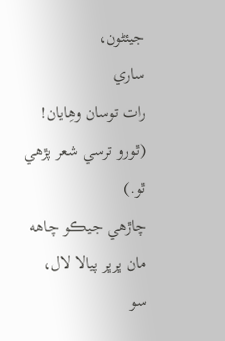جيئڻون،
ساري
رات توسان وهِايان!
(ٿورو ترسي شعر پڙهي ٿو.)
چاڙهي جيڪو چاهه مان ڀرڀر پيالا لال،
سو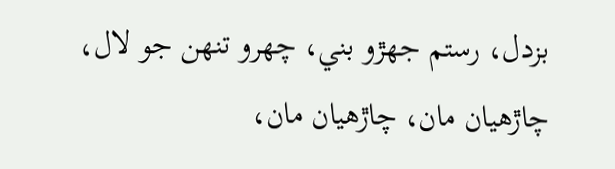بزدل، رستم جهڙو بني، چهرو تنهن جو لال،
چاڙهيان مان، چاڙهيان مان،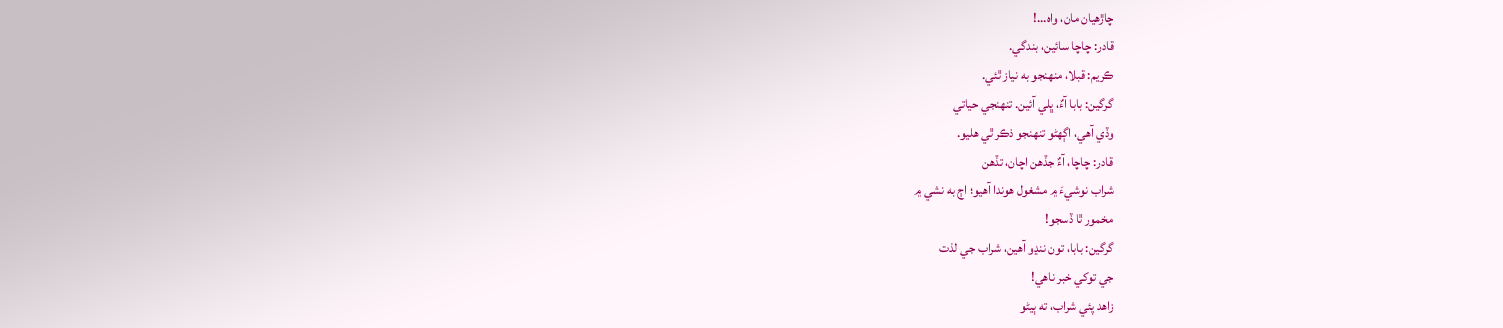چاڙهيان مان، واه...!
قادر: چاچا سائين، بندگي.
ڪريم: قبلا، منهنجو به نياز ٿئي.
گرگين: بابا آءٌ، ڀلي آئين. تنهنجي حياتي
وڏي آهي، اڳهڻو تنهنجو ذڪر ٿي هليو.
قادر: چاچا، آءٌ جڏهن اچان، تڏهن
شراب نوشيءَ ۾ مشغول هوندا آهيو؛ اڄ به نشي ۾
مخمور ٿا ڏسجو!
گرگين: بابا، تون ننڍو آهين، شراب جي لذت
جي توکي خبر ناهي!
زاهد پئي شراب، ته ٻيڻو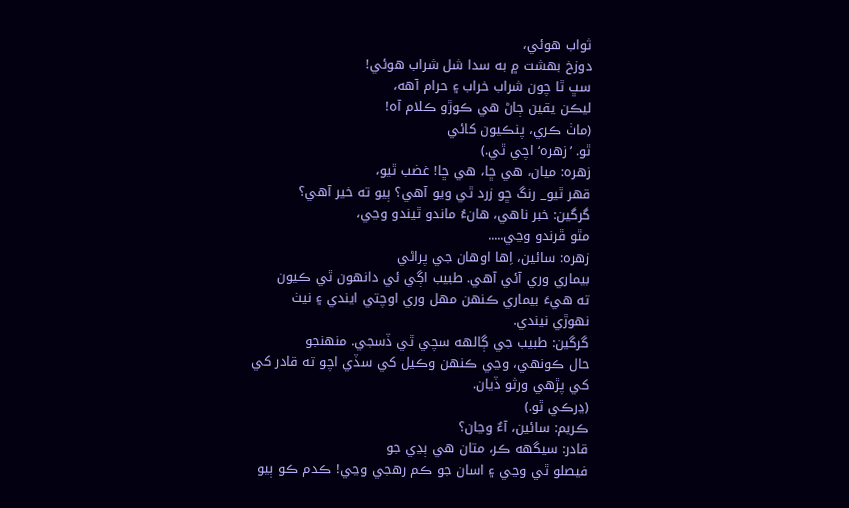ثواب هوئي،
دوزخ بهشت ۾ به سدا شل شراب هوئي!
سڀ ٿا چون شراب خراب ۽ حرام آهه،
ليڪن يقين ڄاڻ هي ڪوڙو ڪلام آه!
(ماٺ ڪري، پنڪيون کائي
ٿو. ’زهره‘ اچي ٿي.)
زهره: ميان، هي ڇا، هي ڇا! غضب ٿيو،
قهر ٿيو_ رنگ ڇو زرد ٿي ويو آهي؟ ٻيو ته خير آهي؟
گرگين: خبر ناهي، هانءُ ماندو ٿيندو وڃي،
مٿو ڦرندو وڃي.....
زهره: سائين، اِها اوهان جي پراڻي
بيماري وري آئي آهي. طبيب اڳي ئي دانهون ٿي ڪيون
ته هيءَ بيماري ڪنهن مهل وري اوچتي ايندي ۽ نيٺ
نهوڙي نيندي.
گرگين: طبيب جي ڳالهه سچي ٿي ڏسجي. منهنجو
حال ڪونهي، وڃي ڪنهن وڪيل کي سڏي اچو ته قادر کي
کي پڙهي ورثو ڏيان.
(ڍرڪي ٿو.)
ڪريم: سائين، آءٌ وڃان؟
قادر: سيگهه ڪر، متان هي ٻڍي جو
فيصلو ٿي وڃي ۽ اسان جو ڪم رهجي وڃي! ڪدم ڪو ٻيو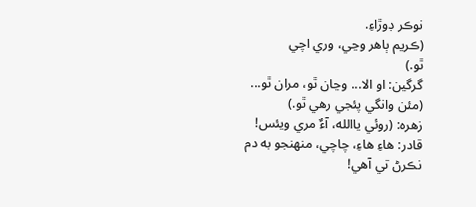نوڪر ڊوڙاءِ.
(ڪريم ٻاهر وڃي، وري اچي
ٿو.)
گرگين: او الا... وڃان ٿو، مران ٿو...
(مئن وانگي پئجي رهي ٿو.)
زهره: (روئي ياالله، آءٌ مري ويئس!
قادر: هاءِ هاءِ، چاچي، منهنجو به دم
نڪرڻ تي آهي!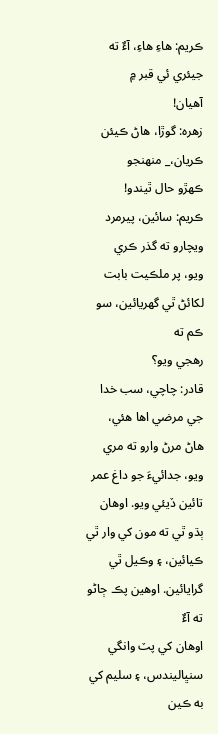ڪريم: هاءِ هاءِ، آءٌ ته جيئري ئي قبر ۾
آهيان!
زهره: گوڙا، هاڻ ڪيئن ڪريان،_ منهنجو
ڪهڙو حال ٿيندو!
ڪريم: سائين، پيرمرد ويچارو ته گذر ڪري
ويو، پر ملڪيت بابت لکائڻ ٿي گهريائين، سو ڪم ته
رهجي ويو؟
قادر: چاچي، سب خدا جي مرضي اها هئي،
هاڻ مرڻ وارو ته مري ويو، جدائيءَ جو داغ عمر
تائين ڏيئي ويو. اوهان ٻڌو ٿي ته مون کي وار ٿي
ڪيائين، ۽ وڪيل ٿي گرايائين. اوهين پڪ ڄاڻو ته آءٌ
اوهان کي پٽ وانگي سنڀاليندس، ۽ سليم کي به ڪين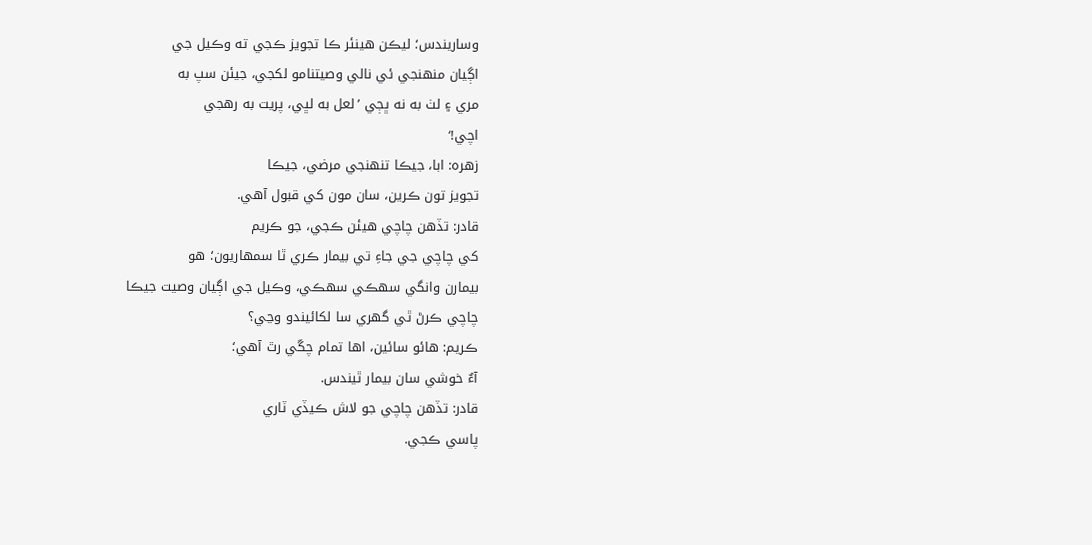وساريندس؛ ليڪن هينئر ڪا تجويز ڪجي ته وڪيل جي
اڳيان منهنجي ئي نالي وصيتنامو لکجي، جيئن سپ به
مري ۽ لٺ به نه ڀڄي ’لعل به لڀي، پريت به رهجي
اچي!‘
زهره: ابا، جيڪا تنهنجي مرضي، جيڪا
تجويز تون ڪرين، سان مون کي قبول آهي.
قادر: تڏهن چاچي هيئن ڪجي، جو ڪريم
کي چاچي جي جاءِ تي بيمار ڪري ٿا سمهاريون؛ هو
بيمارن وانگي سهڪي سهڪي، وڪيل جي اڳيان وصيت جيڪا
چاچي ڪرڻ ٿي گهري سا لکائيندو وڃي؟
ڪريم: هائو سائين، اها تمام چڱي رٿ آهي؛
آءٌ خوشي سان بيمار ٿيندس.
قادر: تڏهن چاچي جو لاش ڪيڏي ٽاري
پاسي ڪجي.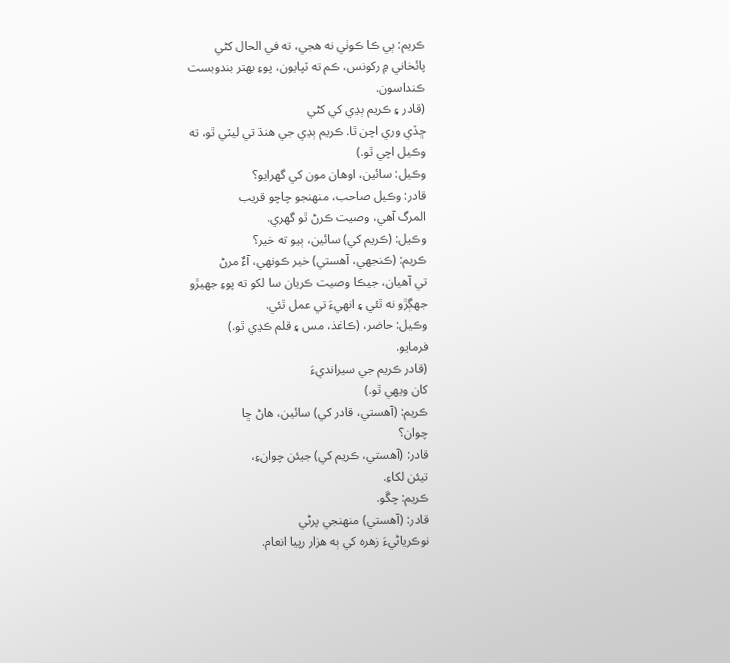ڪريم: ٻي ڪا ڪوٺي نه هجي، ته في الحال کڻي
پائخاني ۾ رکونس، ڪم ته ٽپايون، پوءِ بهتر بندوبست
ڪنداسون.
(قادر ۽ ڪريم ٻڍي کي کڻي
ڇڏي وري اچن ٿا. ڪريم ٻڍي جي هنڌ تي ليٽي ٿو، ته
وڪيل اچي ٿو.)
وڪيل: سائين، اوهان مون کي گهرايو؟
قادر: وڪيل صاحب، منهنجو چاچو قريب
المرگ آهي، وصيت ڪرڻ ٿو گهري.
وڪيل: (ڪريم کي) سائين، ٻيو ته خير؟
ڪريم: (ڪنجهي، آهستي) خير ڪونهي، آءٌ مرڻ
تي آهيان، جيڪا وصيت ڪريان سا لکو ته پوءِ جهيڙو
جهڳڙو نه ٿئي ۽ انهيءَ تي عمل ٿئي.
وڪيل: حاضر، (ڪاغذ، مس ۽ قلم ڪڍي ٿو.)
فرمايو.
(قادر ڪريم جي سيرانديءَ
کان ويهي ٿو.)
ڪريم: (آهستي، قادر کي) سائين، هاڻ ڇا
چوان؟
قادر: (آهستي، ڪريم کي) جيئن چوانءِ،
تيئن لکاءِ.
ڪريم: چڱو.
قادر: (آهستي) منهنجي پرڻي
نوڪرياڻيءَ زهره کي ٻه هزار رپيا انعام.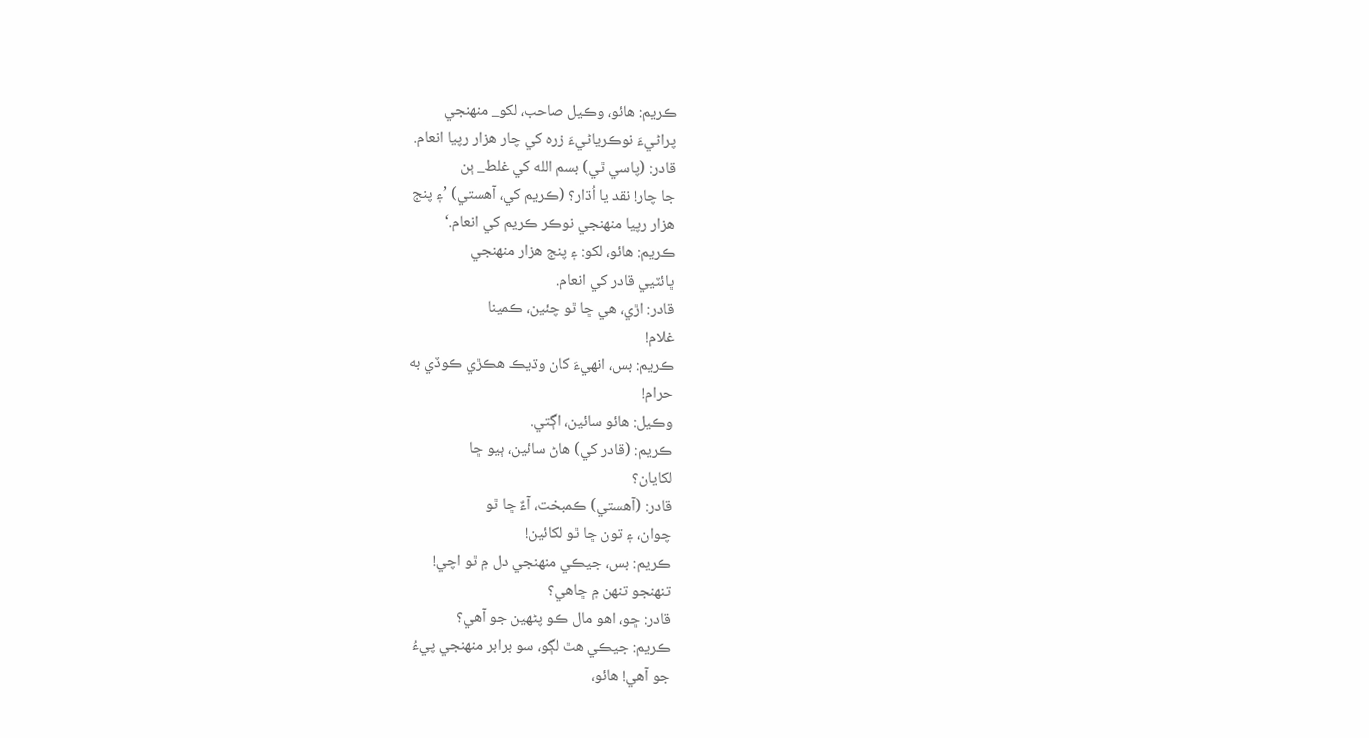ڪريم: هائو، وڪيل صاحب، لکو_ منهنجي
پراڻيءَ نوڪرياڻيءَ زره کي چار هزار رپيا انعام.
قادر: (پاسي ٿي) بسم الله کي غلط_ ٻن
جا چار! نقد يا اُڌار؟ (ڪريم کي، آهستي) ’۽ پنج
هزار رپيا منهنجي نوڪر ڪريم کي انعام.‘
ڪريم: هائو، لکو: ۽ پنج هزار منهنجي
ڀائٽيي قادر کي انعام.
قادر: اڙي، هي ڇا ٿو چئين، ڪمينا
غلام!
ڪريم: بس، انهيءَ کان وڌيڪ هڪڙي ڪوڏي به
حرام!
وڪيل: هائو سائين، اڳتي.
ڪريم: (قادر کي) هاڻ سائين، ٻيو ڇا
لکايان؟
قادر: (آهستي) ڪمبخت، آءٌ ڇا ٿو
چوان، ۽ تون ڇا ٿو لکائين!
ڪريم: بس، جيڪي منهنجي دل ۾ ٿو اچي!
تنهنجو تنهن ۾ ڇاهي؟
قادر: ڇو، اهو مال ڪو پڻهين جو آهي؟
ڪريم: جيڪي هٿ لڳو، سو برابر منهنجي پيءُ
جو آهي! هائو،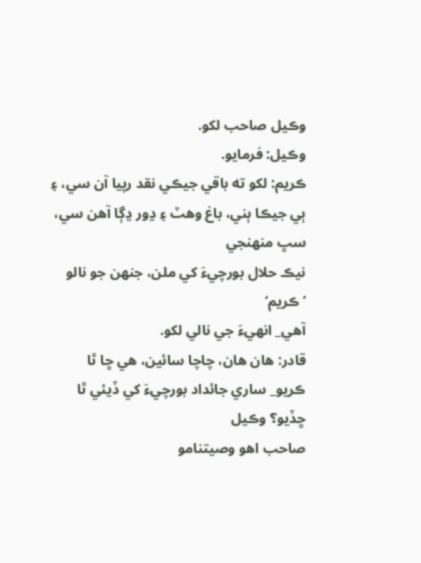وڪيل صاحب لکو.
وڪيل: فرمايو.
ڪريم: لکو ته باقي جيڪي نقد رپيا آن سي، ۽
ٻي جيڪا ٻني، باغ وهٽ ۽ ڍور ڍڳا آهن سي، سڀ منهنجي
نيڪ حلال بورچيءَ کي ملن، جنهن جو نالو ’ڪريم‘
آهي_ انهيءَ جي نالي لکو.
قادر: هان هان، چاچا سائين، هي ڇا ٿا
ڪريو_ ساري جائداد بورچيءَ کي ڏيئي ٿا ڇڏيو؟ وڪيل
صاحب اهو وصيتنامو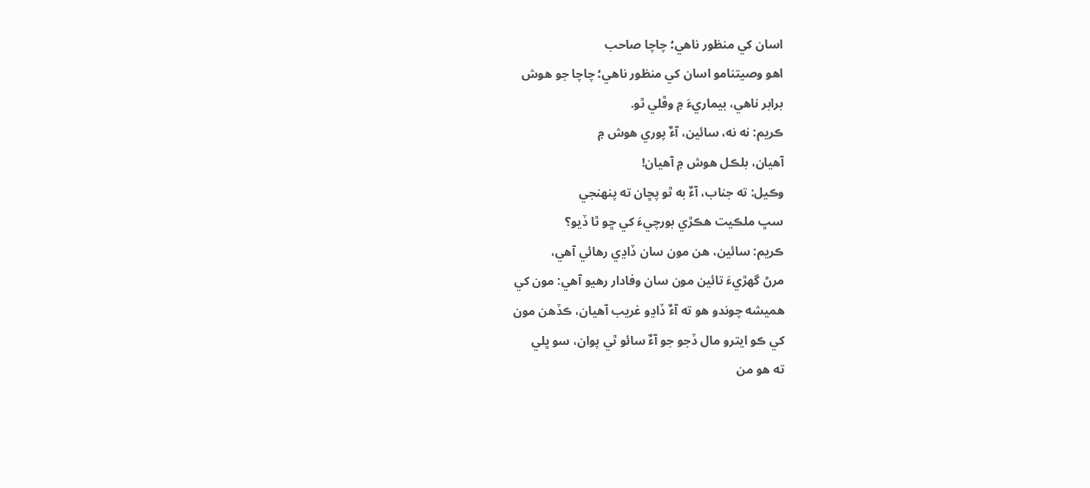اسان کي منظور ناهي؛ چاچا صاحب
اهو وصيتنامو اسان کي منظور ناهي؛ چاچا جو هوش
برابر ناهي، بيماريءَ ۾ وڦلي ٿو.
ڪريم: نه نه، سائين، آءٌ پوري هوش ۾
آهيان، بلڪل هوش ۾ آهيان!
وڪيل: ته جناب، آءٌ به ٿو پڇان ته پنهنجي
سڀ ملڪيت هڪڙي بورچيءَ کي ڇو ٿا ڏيو؟
ڪريم: سائين، هن مون سان ڏاڍي رهائي آهي،
مرڻ گهڙيءَ تائين مون سان وفادار رهيو آهي: مون کي
هميشه چوندو هو ته آءٌ ڏاڍو غريب آهيان، ڪڏهن مون
کي ڪو ايترو مال ڏجو جو آءٌ سائو ٿي پوان، سو ڀلي
ته هو من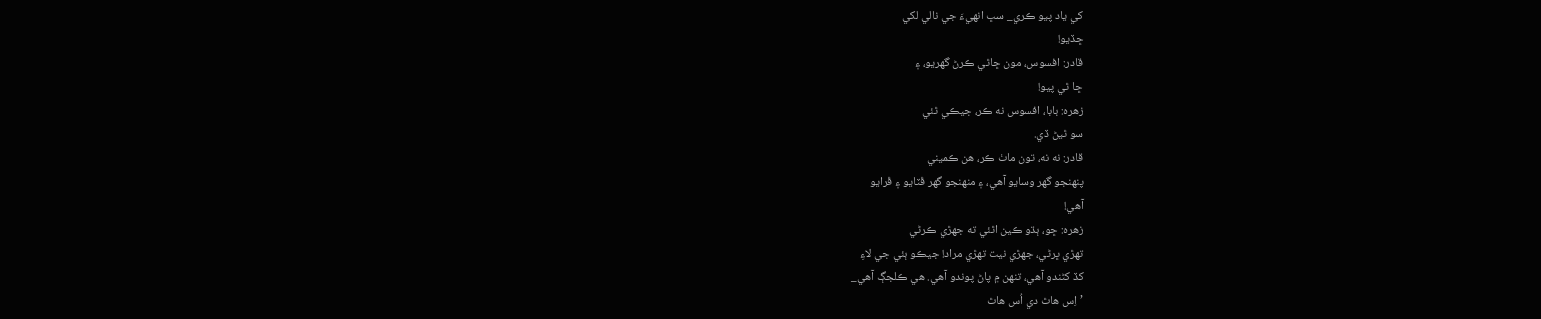کي ياد پيو ڪري_ سڀ انهيءَ جي نالي لکي
ڇڏيو!
قادر: افسوس، مون ڇاٿي ڪرڻ گهريو، ۽
ڇا ٿي پيو!
زهره: بابا، افسوس نه ڪر، جيڪي ٿئي
سو ٿيڻ ڏي.
قادر: نه نه، تون ماٺ ڪر، هن ڪميني
پنهنجو گهر وسايو آهي، ۽ منهنجو گهر ڦٽايو ۽ ڦرايو
آهي!
زهره: ڇو، ٻڌو ڪين اٿئي ته جهڙي ڪرڻي
تهڙي ڀرڻي، جهڙي نيت تهڙي مراد! جيڪو ٻئي جي لاءِ
کڏ کڻندو آهي، تنهن ۾ پاڻ پوندو آهي. هي ڪلجڳ آهي_
’اِس هاٿ دي اُس هاٿ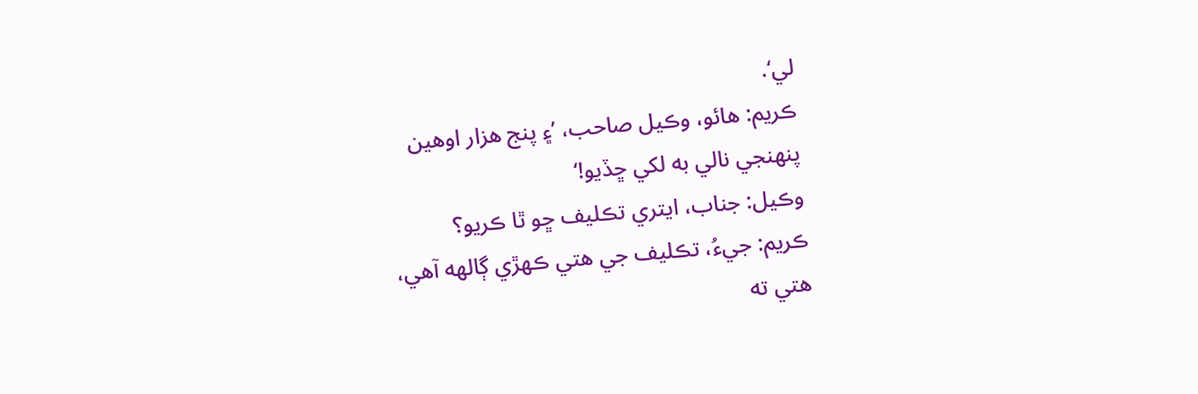لي‘.
ڪريم: هائو، وڪيل صاحب، ’۽ پنج هزار اوهين
پنهنجي نالي به لکي ڇڏيو!‘
وڪيل: جناب، ايتري تڪليف ڇو ٿا ڪريو؟
ڪريم: جيءُ، تڪليف جي هتي ڪهڙي ڳالهه آهي،
هتي ته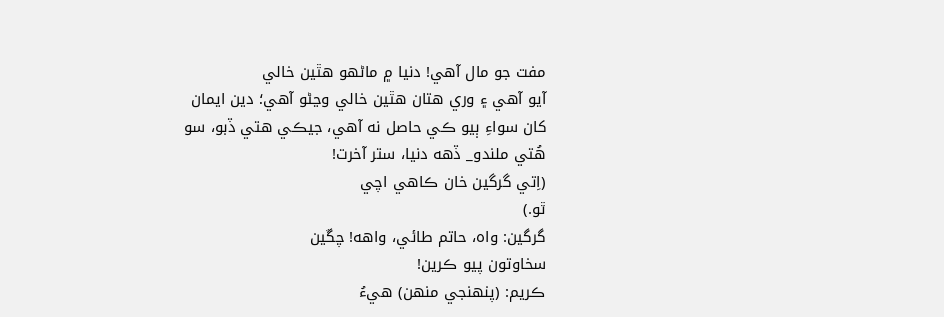مفت جو مال آهي! دنيا ۾ ماڻهو هٿين خالي
آيو آهي ۽ وري هتان هٿين خالي وڃڻو آهي؛ دين ايمان
کان سواءِ ٻيو ڪي حاصل نه آهي، جيڪي هتي ڏبو، سو
هُتي ملندو_ ڏهه دنيا، ستر آخرت!
(اِتي گرگين خان ڪاهي اچي
ٿو.)
گرگين: واه، حاتم طائي، واهه! چڱين
سخاوتون پيو ڪرين!
ڪريم: (پنهنجي منهن) هيءُ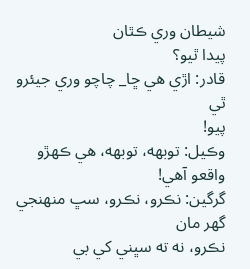شيطان وري ڪٿان
پيدا ٿيو؟
قادر: اڙي هي ڇا_ چاچو وري جيئرو ٿي
پيو!
وڪيل: توبهه، توبهه، هي ڪهڙو واقعو آهي!
گرگين: نڪرو، نڪرو، سڀ منهنجي گهر مان
نڪرو، نه ته سڀني کي بي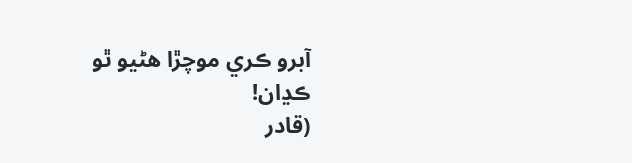آبرو ڪري موچڙا هڻيو ٿو
ڪڍان!
(قادر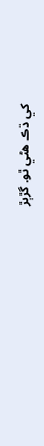کي ڌڪ هڻي ٿو. گڙٻڙ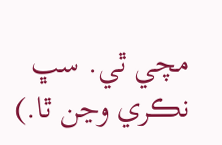مچي ٿي. سڀ نڪري وڃن ٿا.)